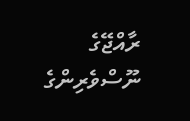ރާއްޖޭގެ ނޫސްވެރިންގެ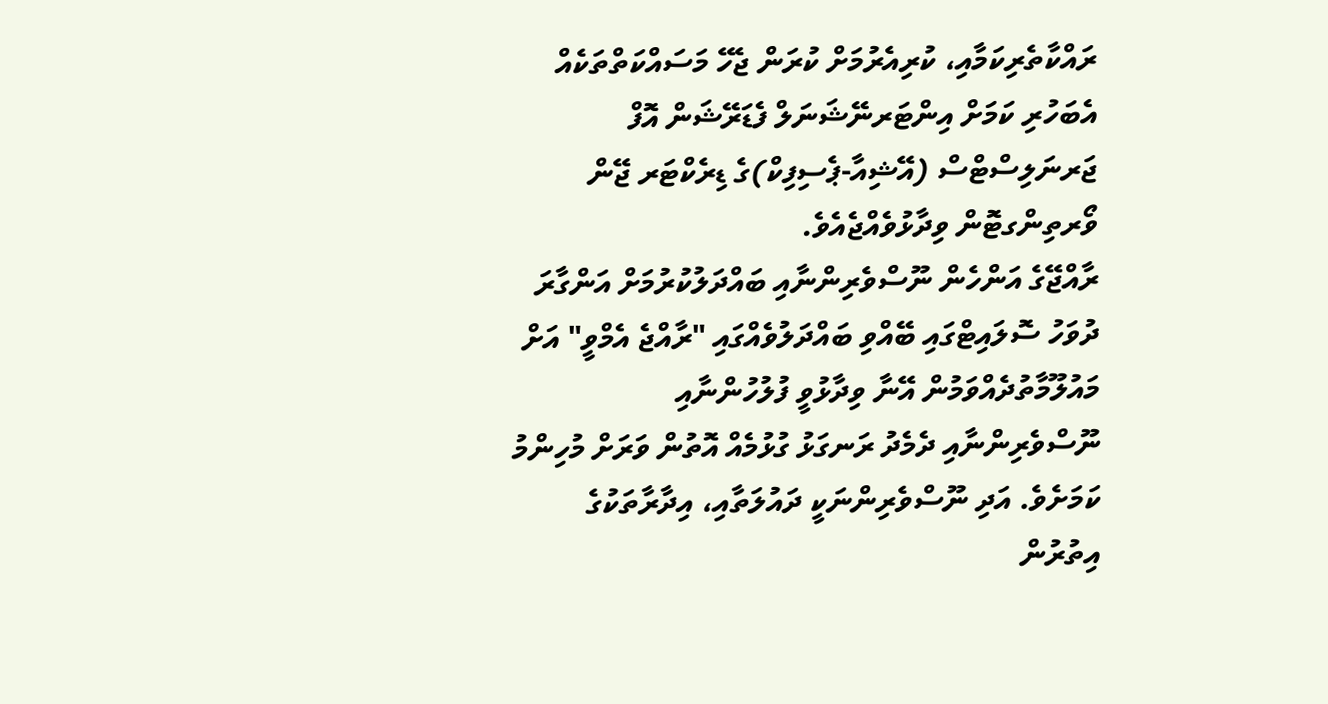ރައްކާތެރިކަމާއި، ކުރިއެރުމަށް ކުރަން ޖެހޭ މަސައްކަތްތަކެއް އެބަހުރި ކަމަށް އިންޓަރނޭޝަނަލް ފެޑަރޭޝަން އޮފް ޖަރނަލިސްޓްސް (އޭޝިއާ-ޕެސިފިކް)ގެ ޑިރެކްޓަރ ޖޭން ވޯރތިންގޓޮން ވިދާޅުވެއްޖެއެވެ.
ރާއްޖޭގެ އަންހެން ނޫސްވެރިންނާއި ބައްދަލުކުރުމަށް އަންގާރަ ދުވަހު ސޮލައިޓްގައި ބޭއްވި ބައްދަލުވެއްގައި "ރާއްޖެ އެމްވީ" އަށް މައުލޫމާތުދެއްވަމުން އޭނާ ވިދާޅުވީ ފުލުހުންނާއި ނޫސްވެރިންނާއި ދެމެދު ރަނގަޅު ގުޅުމެއް އޮތުން ވަރަށް މުހިންމު ކަމަށެވެ. އަދި ނޫސްވެރިންނަކީ ދައުލަތާއި، އިދާރާތަކުގެ އިތުރުން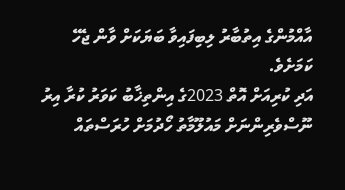އާއްމުންގެ އިތުބާރު ލިބިފައިވާ ބަޔަކަށް ވާން ޖެހޭ ކަމަށެވެ.
އަދި ކުރިއަށް އޮތް 2023ގެ އިންތިޚާބު ކަވަރު ކުރާ އިރު ނޫސްވެރިންނަށް މައުލޫމާތު ހޯދުމަށް ހުރަސްތައް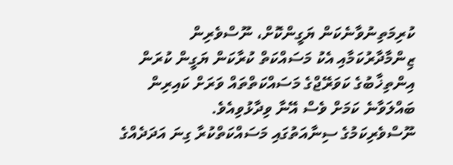ކުރިމަތިނުވާނެކަން ޔަގީންކޮށް، ނޫސްވެރިން ޒިންމާދާރުކަމާއި އެކު މަސައްކަތް ކުރާކަން ޔަގީން ކުރަން އިންތިޚާބުގެ ކަވަރޭޖްގެ މަސައްކަތްތައް ވަރަށް ކައިރިން ބައްލަވާނެ ކަމަށް ވެސް އޭނާ ވިދާޅުވިއެވެ.
ނޫސްވެރިކަމުގެ ސިނާއަތުގައި މަސައްކަތްކުރާ ގިނަ އަދަދެއްގެ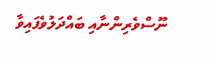ނޫސްވެރިންނާއި ބައްދަލުވެފައިވާ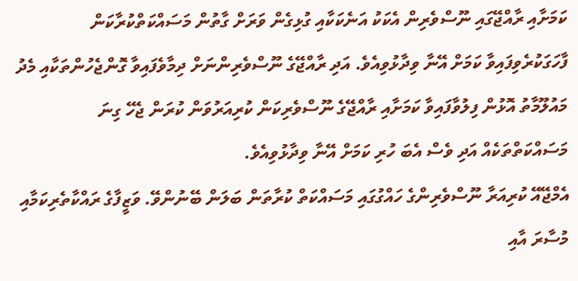ކަމަށާއި ރާއްޖޭގައި ނޫސްވެރިން އެކަކު އަނެކަކާއި ގުޅިގެން ވަރަށް ގާތުން މަސައްކަތްކުރާކަން ފާހަގަކުރެވިފައިވާ ކަމަށް އޭނާ ވިދާޅުވިއެވެ. އަދި ރާއްޖޭގެ ނޫސްވެރިންނަށް ދިމާވެފައިވާ ގޮންޖެހުންތަކާއި މެދު މައުލޫމާތު އޮޅުން ފިލުވާފައިވާ ކަމަށާއި ރާއްޖޭގެ ނޫސްވެރިކަން ކުރިއަރުވަން ކުރަން ޖެހޭ ގިނަ މަސައްކަތްތަކެއް އަދި ވެސް އެބަ ހުރި ކަމަށް އޭނާ ވިދާޅުވިއެވެ.
އެމްޖޭއޭ ކުރިއަރާ ނޫސްވެރިންގެ ހައްގުގައި މަސައްކަތް ކުރާތަން ބަލަން ބޭނުންވޭ. ވަޒީފާގެ ރައްކާތެރިކަމާއި މުސާރަ އާއި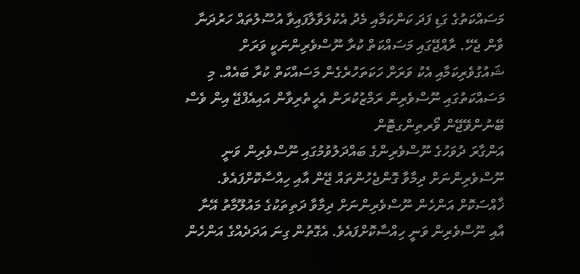މަސައްކަތުގެ ގަޑި ފަދަ ކަންކަމާއި މެދު އެކުލަވާލާފައިވާ އުސޫލުތައް ހަރުދަނާ ވާން ޖެހޭ. ރާއްޖޭގައި މަސައްކަތް ކުރާ ނޫސްވެރިންނަކީ ވަރަށް ޝައުގުވެރިކަމާއި އެކު ވަރަށް ހަކަތަހުރެގެން މަސައްކަތް ކުރާ ބައެއް. މި މަސައްކަތުގައި ނޫސްވެރިން ރަމްޒުކުރަން އެހީތެރިވާން އައިއެފްޖޭ އިން ވެސް ބޭނުންވޭޖޭން ވޯރތިންގޓޮން
އަންގާރަ ދުވަހުގެ ނޫސްވެރިންގެ ބައްދަލުވުމުގައި ނޫސްވެރިން ވަނީ ނޫސްވެރިންނަށް ދިމާވާ ގޮންޖެހުންތައް ޖޭން އާއި ހިއްސާކޮށްފައެވެ. ޚާއްސަކޮށް އަންހެން ނޫސްވެރިންނަށް ދިމާވާ ދަތިތަކުގެ މައުލޫމާތު އޭނާ އާއި ނޫސްވެރިން ވަނީ ހިއްސާކޮށްފައެވެ. އެގޮތުން ގިނަ އަދަދެއްގެ އަންހެން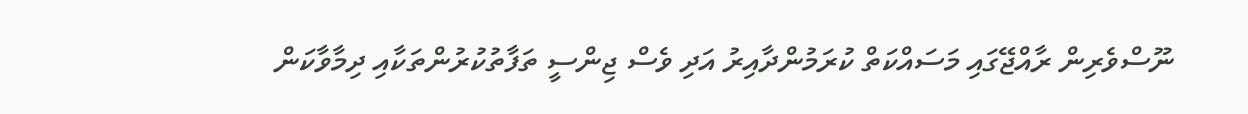ނޫސްވެރިން ރާއްޖޭގައި މަސައްކަތް ކުރަމުންދާއިރު އަދި ވެސް ޖިންސީ ތަފާތުކުރުންތަކާއި ދިމާވާކަން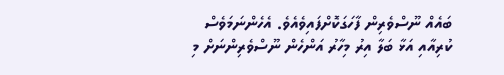ބައެއް ނޫސްވެރިން ފާހަގަކޮށްފައިވެއެވެ. އެހެންނަމަވެސް ކުރިއާއި އަޅާ ބަލާ އިރު މިހާރު އަންހެން ނޫސްވެރިންނަށް މި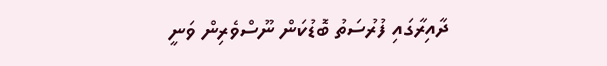ދާއިރާގައި ފުރުސަތު ބޮޑުކަން ނޫސްވެރިން ވަނީ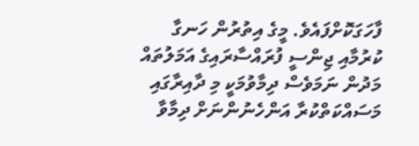ފާހަގަކޮށްފައެވެ. މީގެ އިތުރުން ހަނގާ ކުރުމާއި ޖިންސީ ފުރައްސާރައިގެ އަމަލުތައް މަދުން ނަމަވެސް ދިމާވުމަކީ މި ދާއިރާގައި މަސައްކަތްކުރާ އަންހެނުންނަށް ދިމާވާ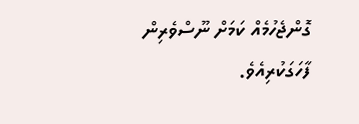ގޮންޖެހުމެއް ކަމަށް ނޫސްވެރިން ފާހަގަކުރިއެވެ.